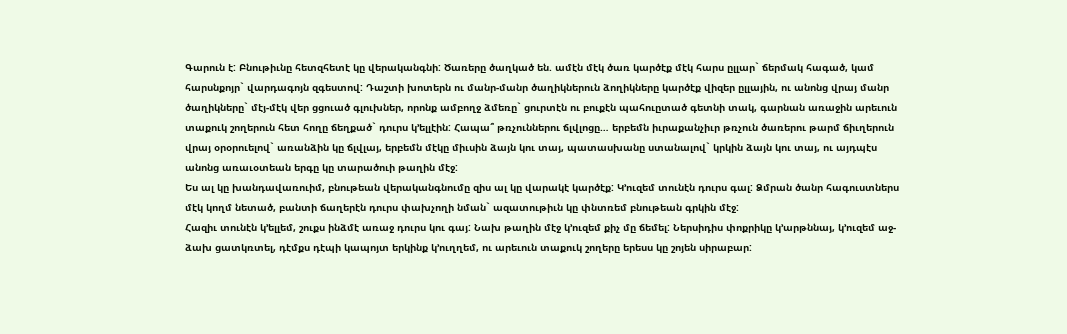Գարուն է: Բնութիւնը հետզհետէ կը վերականգնի: Ծառերը ծաղկած են. ամէն մէկ ծառ կարծէք մէկ հարս ըլլար` ճերմակ հագած, կամ հարսնքոյր` վարդագոյն զգեստով: Դաշտի խոտերն ու մանր-մանր ծաղիկներուն ձողիկները կարծէք վիզեր ըլլային, ու անոնց վրայ մանր ծաղիկները` մէյ-մէկ վեր ցցուած գլուխներ, որոնք ամբողջ ձմեռը` ցուրտէն ու բուքէն պահուըտած գետնի տակ, գարնան առաջին արեւուն տաքուկ շողերուն հետ հողը ճեղքած` դուրս կ’ելլէին: Հապա՞ թռչուններու ճլվլոցը… երբեմն իւրաքանչիւր թռչուն ծառերու թարմ ճիւղերուն վրայ օրօրուելով` առանձին կը ճլվլայ, երբեմն մէկը միւսին ձայն կու տայ, պատասխանը ստանալով` կրկին ձայն կու տայ, ու այդպէս անոնց առաւօտեան երգը կը տարածուի թաղին մէջ:
Ես ալ կը խանդավառուիմ, բնութեան վերականգնումը զիս ալ կը վարակէ կարծէք: Կ’ուզեմ տունէն դուրս գալ: Ձմրան ծանր հագուստներս մէկ կողմ նետած, բանտի ճաղերէն դուրս փախչողի նման` ազատութիւն կը փնտռեմ բնութեան գրկին մէջ:
Հազիւ տունէն կ’ելլեմ, շուքս ինձմէ առաջ դուրս կու գայ: Նախ թաղին մէջ կ’ուզեմ քիչ մը ճեմել: Ներսիդիս փոքրիկը կ’արթննայ, կ’ուզեմ աջ-ձախ ցատկռտել, դէմքս դէպի կապոյտ երկինք կ’ուղղեմ, ու արեւուն տաքուկ շողերը երեսս կը շոյեն սիրաբար: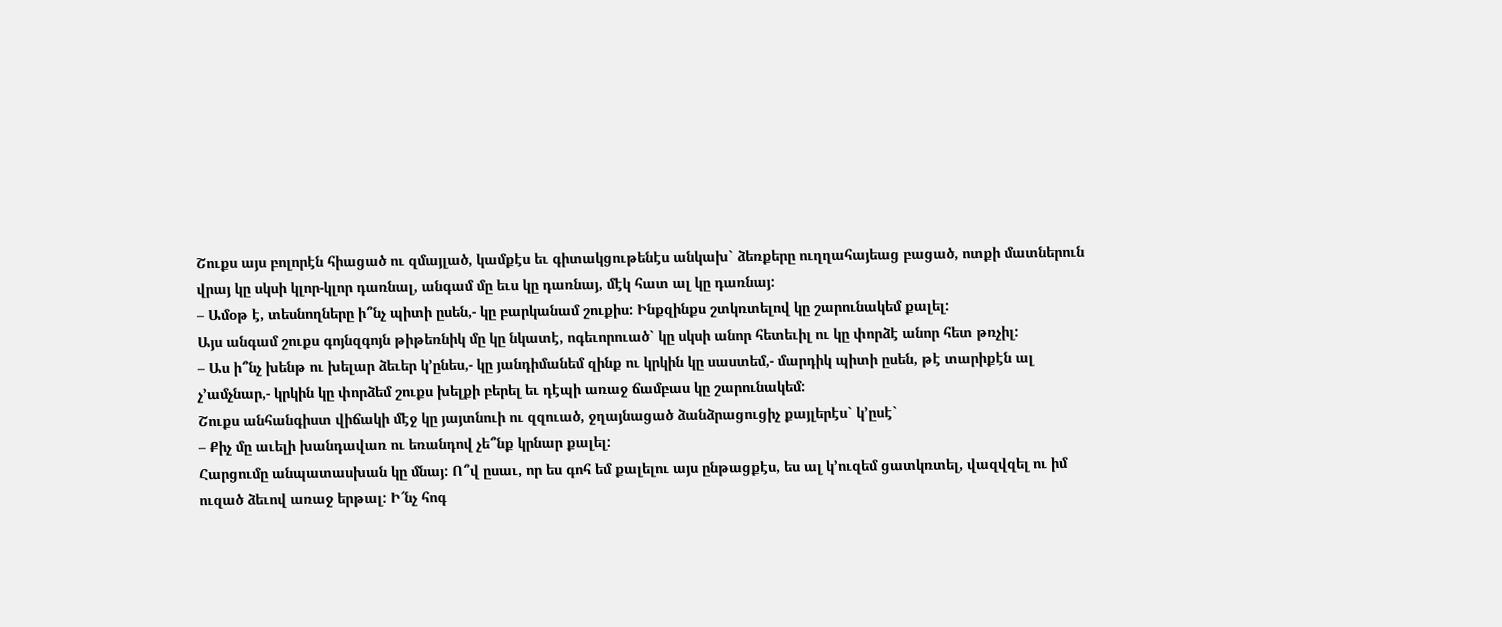Շուքս այս բոլորէն հիացած ու զմայլած, կամքէս եւ գիտակցութենէս անկախ` ձեռքերը ուղղահայեաց բացած, ոտքի մատներուն վրայ կը սկսի կլոր-կլոր դառնալ, անգամ մը եւս կը դառնայ, մէկ հատ ալ կը դառնայ:
– Ամօթ է, տեսնողները ի՞նչ պիտի ըսեն,- կը բարկանամ շուքիս: Ինքզինքս շտկռտելով կը շարունակեմ քալել:
Այս անգամ շուքս գոյնզգոյն թիթեռնիկ մը կը նկատէ, ոգեւորուած` կը սկսի անոր հետեւիլ ու կը փորձէ անոր հետ թռչիլ:
– Աս ի՞նչ խենթ ու խելար ձեւեր կ’ընես,- կը յանդիմանեմ զինք ու կրկին կը սաստեմ,- մարդիկ պիտի ըսեն, թէ տարիքէն ալ չ’ամչնար,- կրկին կը փորձեմ շուքս խելքի բերել եւ դէպի առաջ ճամբաս կը շարունակեմ:
Շուքս անհանգիստ վիճակի մէջ կը յայտնուի ու զզուած, ջղայնացած ձանձրացուցիչ քայլերէս` կ’ըսէ`
– Քիչ մը աւելի խանդավառ ու եռանդով չե՞նք կրնար քալել:
Հարցումը անպատասխան կը մնայ: Ո՞վ ըսաւ, որ ես գոհ եմ քալելու այս ընթացքէս, ես ալ կ’ուզեմ ցատկռտել, վազվզել ու իմ ուզած ձեւով առաջ երթալ: Ի՜նչ հոգ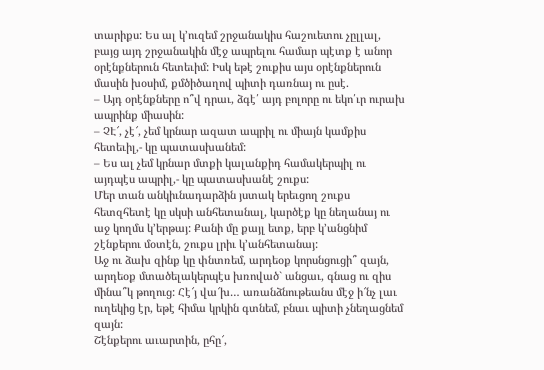տարիքս: Ես ալ կ’ուզեմ շրջանակիս հաշուետու չըլլալ, բայց այդ շրջանակին մէջ ապրելու համար պէտք է անոր օրէնքներուն հետեւիմ: Իսկ եթէ շուքիս այս օրէնքներուն մասին խօսիմ, քմծիծաղով պիտի դառնայ ու ըսէ.
– Այդ օրէնքները ո՞վ դրաւ, ձգէ՛ այդ բոլորը ու եկո՛ւր ուրախ ապրինք միասին:
– ՉԷ՜, չէ՜, չեմ կրնար ազատ ապրիլ ու միայն կամքիս հետեւիլ,- կը պատասխանեմ:
– Ես ալ չեմ կրնար մտքի կալանքիդ համակերպիլ ու այդպէս ապրիլ,- կը պատասխանէ շուքս:
Մեր տան անկիւնադարձին յստակ երեւցող շուքս հետզհետէ կը սկսի անհետանալ, կարծէք կը նեղանայ ու աջ կողմս կ’երթայ: Քանի մը քայլ ետք, երբ կ’անցնիմ շէնքերու մօտէն, շուքս լրիւ կ’անհետանայ:
Աջ ու ձախ զինք կը փնտռեմ, արդեօք կորսնցուցի՞ զայն, արդեօք մտածելակերպէս խռոված` անցաւ, գնաց ու զիս մինա՞կ թողուց: Հէ՜յ վա՜խ… առանձնութեանս մէջ ի՜նչ լաւ ուղեկից էր, եթէ հիմա կրկին գտնեմ, բնաւ պիտի չնեղացնեմ զայն:
Շէնքերու աւարտին, ըհը՜,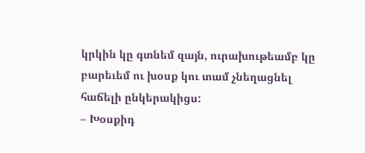կրկին կը գտնեմ զայն, ուրախութեամբ կը բարեւեմ ու խօսք կու տամ չնեղացնել հաճելի ընկերակիցս:
– Խօսքիդ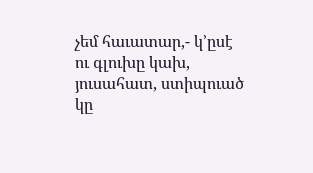չեմ հաւատար,- կ’ըսէ ու գլուխը կախ, յուսահատ, ստիպուած կը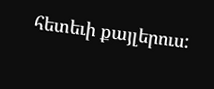հետեւի քայլերուս: